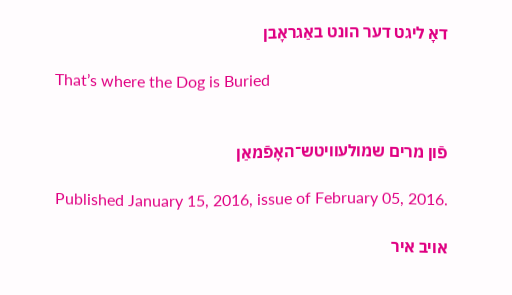דאָ ליגט דער הונט באַגראָבן

That’s where the Dog is Buried


פֿון מרים שמולעוויטש־האָפֿמאַן

Published January 15, 2016, issue of February 05, 2016.

אויב איר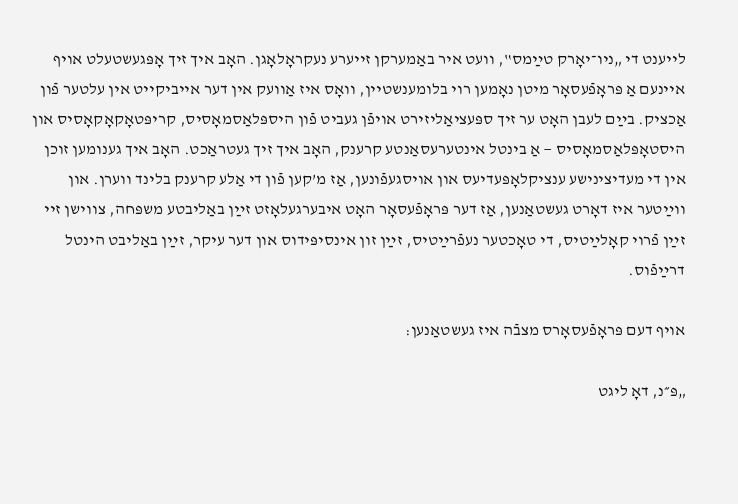לייענט די „ניו־יאָרק טײַמס‟, וועט איר באַמערקן זייערע נעקראָלאָגן. האָב איך זיך אָפּגעשטעלט אויף איינעם אַ פּראָפֿעסאָר מיטן נאָמען רוי בלומענשטיין, וואָס איז אַוועק אין דער אייביקייט אין עלטער פֿון אַכציק. בײַם לעבן האָט ער זיך ספּעציאַליזירט אויפֿן געביט פֿון היספּלאַסמאָסיס, קריפּטאָקאָקאָסיס און היסטאָפּלאַסמאָסיס — אַ בינטל אינטערעסאַנטע קרענק, האָב איך זיך געטראַכט. האָב איך גענומען זוכן אין די מעדיצינישע ענציקלאָפּעדיעס און אויסגעפֿונען, אַז מ’קען פֿון די אַלע קרענק בלינד ווערן. און ווײַטער איז דאָרט געשטאַנען, אַז דער פּראָפֿעסאָר האָט איבערגעלאָזט זײַן באַליבטע משפּחה, צווישן זיי זײַן פֿרוי קאָלײַטיס, די טאָכטער נעפֿרײַטיס, זײַן זון אינסיפּידוס און דער עיקר, זײַן באַליבט הינטל דרײַפֿוס.

אויף דעם פּראָפֿעסאָרס מצבֿה איז געשטאַנען:

„פּ״נ, דאָ ליגט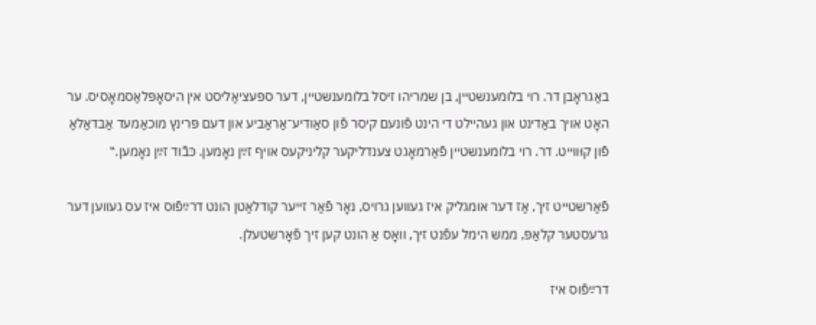באַגראָבן דר. רוי בלומענשטײן, בן שמריהו זיסל בלומענשטײן, דער ספּעציאַליסט אין היסאָפּלאַסמאָסיס. ער האָט אויך באַדינט און געהיילט די הינט פֿונעם קיסר פֿון סאַודיע־אַראַביע און דעם פּרינץ מוכאַמעד אַבדאַלאַ פֿון קוּווייט. דר. רוי בלומענשטײן פֿאַרמאָגט צענדליקער קליניקעס אויף זײַן נאָמען. כּבֿוד זײַן נאָמען.‟

פֿאַרשטייט זיך, אַז דער אומגליק איז געווען גרויס, נאָר פֿאַר זייער קודלאַטן הונט דרײַפֿוס איז עס געווען דער גרעסטער קלאַפּ, ממש הימל עפֿנט זיך, וואָס אַ הונט קען זיך פֿאָרשטעלן.

דרײַפֿוס איז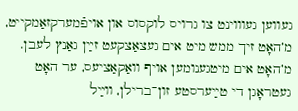געווען געוווינט צו גרויס לוקסוס און אויפֿמערקזאַמקייט, מ’האָט זיך ממש מיט אים געצאַצקעט זײַן גאַנץ לעבן. מ’האָט אים מיטגענומען אויף וואַקאַציעס, ער האָט געטראָגן די טײַערסטע זון־ברילן, ווײַל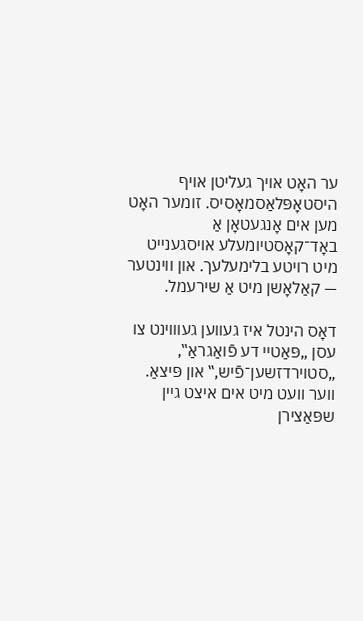ער האָט אויך געליטן אויף היסטאָפּלאַסמאָסיס. זומער האָט מען אים אָנגעטאָן אַ באָד־קאָסטיומעלע אויסגענייט מיט רויטע בלימעלעך. און ווינטער — קאַלאָשן מיט אַ שירעמל.

דאָס הינטל איז געווען געוווינט צו עסן „פּאַטיי דע פֿואַגראַ‟, „סטוירדזשען־פֿיש,‟ און פּיצאַ. ווער וועט מיט אים איצט גיין שפּאַצירן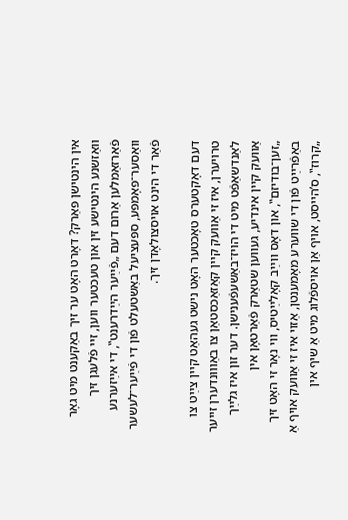אין הינטישן פּאַרק? דאָרט האָט ער זיך באַקענט מיט גאָר וואַזשנע הינטישע זין און טעכטער ווען, זיי פֿלעגן זיך פֿאַרזאַמלען אַרום דעם „פֿײַער הײַדרענט‟, די אײַזערנע וואַסער־פּאָמפּע, ספּעציעל באַשטעלט פֿון די פֿײַער־לעשער פֿאַר די הינט אויסצולאָדן זיך.

דעם דאָקטערס טאָכטער האָט נישט געהאַט קיין צײַט צו טרויערן, איז זי אַוועק קיין קאַזאַכסטאַן צו באַוווּנדערן זייער לאַנדשאַפֿט מיט די הויז־באַשעפֿענישן. דער זון איז גלײַך אַוועק קיין אינדיע, געווען שטאַרק פֿאַרטאָן אין „זען־בודיזם‟, און דאָס ווײַב קאָלײַטיס, ווי נאָר זי האָט זיך באַפֿרײַט פֿון די שווערע מאָמענטן, אַזוי איז זי אַוועק אויף אַ „קרוז‟, ס’הייסט, אויף אַן אויספֿלוג מיט אַ שיף אין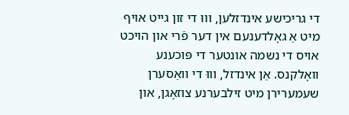די גריכישע אינדזלען, וווּ די זון גייט אויף מיט אַ גאָלדענעם אין דער פֿרי און הויכט אויס די נשמה אונטער די פּוכענע וואָלקנס. אַן אינדזל, וווּ די וואַסערן שעמערירן מיט זילבערנע צוזאָגן, און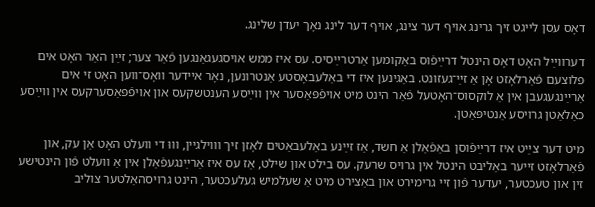דאָס עסן לייגט זיך גרינג אויף דער צינג, אויף דער לינג נאָך יעדן שלינג.

דערווײַל האָט דאָס הינטל דרײַפֿוס באַקומען אַרטרײַסיס. עס איז ממש אויסגעגאַנגען פֿאַר צער; זײַן האַר האָט אים פּלוצעם פֿאַרלאָזט אָן אַ זײַ־געזונט. באַגינען איז די באַלעבאָסטע אַנטרונען, נאָר איידער וואָס־ווען האָט זי אים אַרײַנגעגעבן אין אַ לוקסוס־האָטעל פֿאַר הינט מיט אויפֿפּאַסער אין ווײַסע הענטשקעס און אויפֿפּאַסערקעס אין ווײַסע כאַלאַטן גרויסע אַנטיפּאַטן.

מיט דער צײַט איז דרײַפֿוסן באַפֿאַלן אַ חשד, אַז זײַנע באַלעבאַטים לאָזן זיך וווילגיין, וווּ די וועלט האָט אַן עק, און פֿאַרלאָזט זייער באַליבט הינטל אין גרויס שרעק. עס בילט און שילט, אַז עס איז אַרײַנגעפֿאַלן אין אַ וועלט פֿון הינטישע זין און טעכטער, יעדער פֿון זיי גרימירט און באַצירט מיט אַ שעלמיש געלעכטער, הינט גרויסהאַלטער צוליב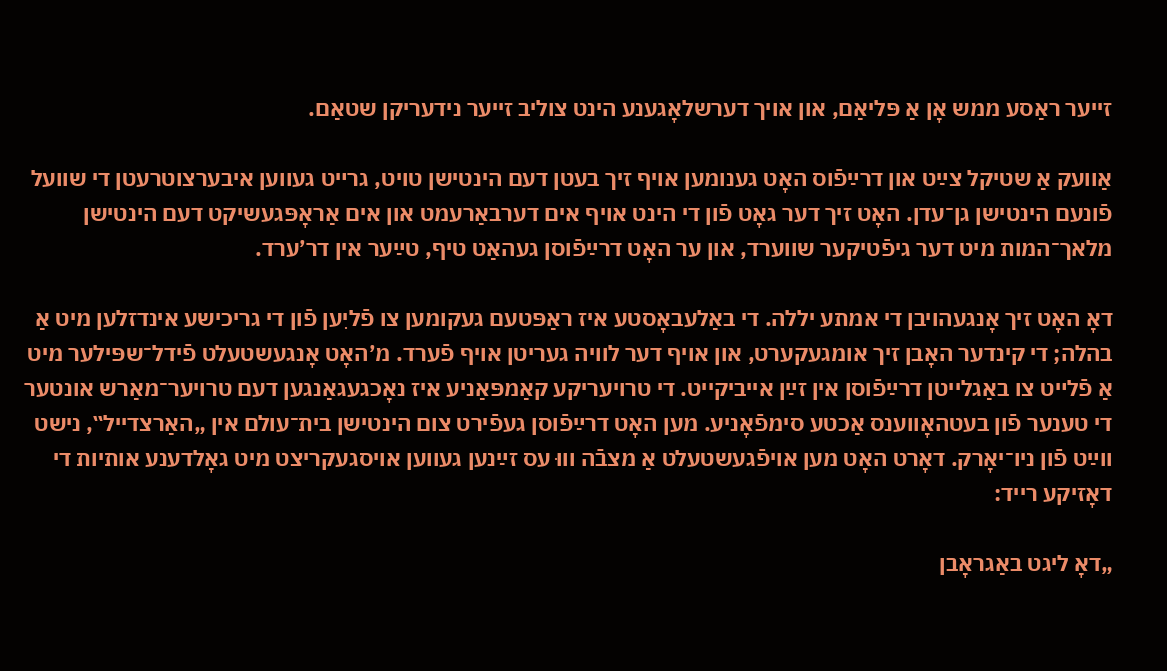זייער ראַסע ממש אָן אַ פּליאַם, און אויך דערשלאָגענע הינט צוליב זייער נידעריקן שטאַם.

אַוועק אַ שטיקל צײַט און דרײַפֿוס האָט גענומען אויף זיך בעטן דעם הינטישן טויט, גרײט געווען איבערצוטרעטן די שוועל פֿונעם הינטישן גן־עדן. האָט זיך דער גאָט פֿון די הינט אויף אים דערבאַרעמט און אים אַראָפּגעשיקט דעם הינטישן מלאך־המות מיט דער גיפֿטיקער שווערד, און ער האָט דרײַפֿוסן געהאַט טיף, טײַער אין דר’ערד.

דאָ האָט זיך אָנגעהויבן די אמתע יללה. די באַלעבאָסטע איז ראַפּטעם געקומען צו פֿליִען פֿון די גריכישע אינדזלען מיט אַ בהלה; די קינדער האָבן זיך אומגעקערט, און אויף דער לוויה געריטן אויף פֿערד. מ’האָט אָנגעשטעלט פֿידל־שפּילער מיט אַ פֿלײט צו באַגלייטן דרײַפֿוסן אין זײַן אייביקייט. די טרויעריקע קאַמפּאַניע איז נאָכגעגאַנגען דעם טרויער־מאַרש אונטער די טענער פֿון בעטהאָווענס אַכטע סימפֿאָניע. מען האָט דרײַפֿוסן געפֿירט צום הינטישן בית־עולם אין „האַרצדייל‟, נישט ווײַט פֿון ניו־יאָרק. דאָרט האָט מען אויפֿגעשטעלט אַ מצבֿה וווּ עס זײַנען געווען אויסגעקריצט מיט גאָלדענע אותיות די דאָזיקע רייד:

„דאָ ליגט באַגראָבן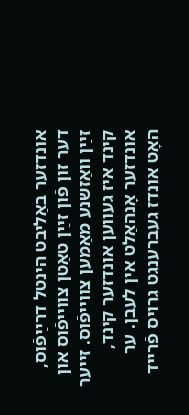אונדזער באַליבט הינטל דרײַפֿוס, דער זון פֿון זײַן טאַטן צווייפֿוס און זײַן וואַזשנע מאַמען צווייפֿוס. זייער קינד איז געווען אונדזער קינד, אונדזער אָנהאַלט אין לעבן. ער האָט אונדז געברענגט גרויס פֿרייד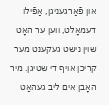און פֿאַרגעניגן, אַפֿילו דעמאָלט, ווען ער האָט שוין נישט געקענט מער קריכן אויף די שטיגן. מיר האָבן אים ליב געהאַט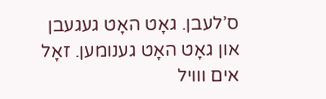ס’לעבן. גאָט האָט געגעבן און גאָט האָט גענומען. זאָל אים ווויל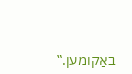באַקומען.‟